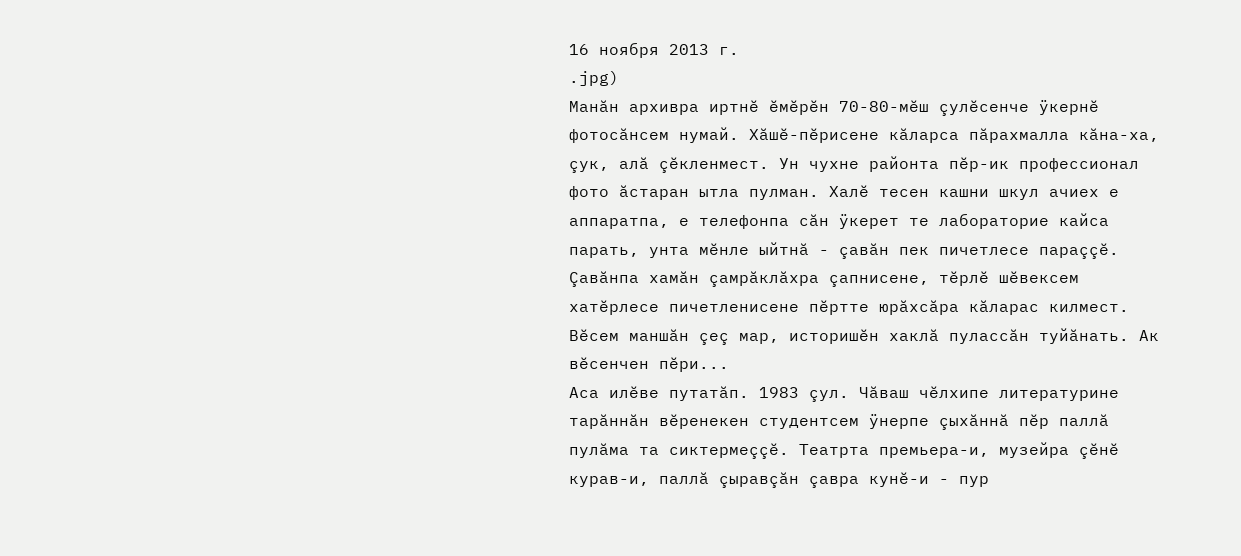16 ноября 2013 г.
.jpg)
Манăн архивра иртнĕ ĕмĕрĕн 70-80-мĕш çулĕсенче ÿкернĕ фотосăнсем нумай. Хăшĕ-пĕрисене кăларса пăрахмалла кăна-ха, çук, алă çĕкленмест. Ун чухне районта пĕр-ик профессионал фото ăстаран ытла пулман. Халĕ тесен кашни шкул ачиех е аппаратпа, е телефонпа сăн ÿкерет те лабораторие кайса парать, унта мĕнле ыйтнă - çавăн пек пичетлесе параççĕ. Çавăнпа хамăн çамрăклăхра çапнисене, тĕрлĕ шĕвексем хатĕрлесе пичетленисене пĕртте юрăхсăра кăларас килмест. Вĕсем маншăн çеç мар, историшĕн хаклă пулассăн туйăнать. Ак вĕсенчен пĕри...
Аса илĕве путатăп. 1983 çул. Чăваш чĕлхипе литературине тарăннăн вĕренекен студентсем ÿнерпе çыхăннă пĕр паллă пулăма та сиктермеççĕ. Театрта премьера-и, музейра çĕнĕ курав-и, паллă çыравçăн çавра кунĕ-и - пур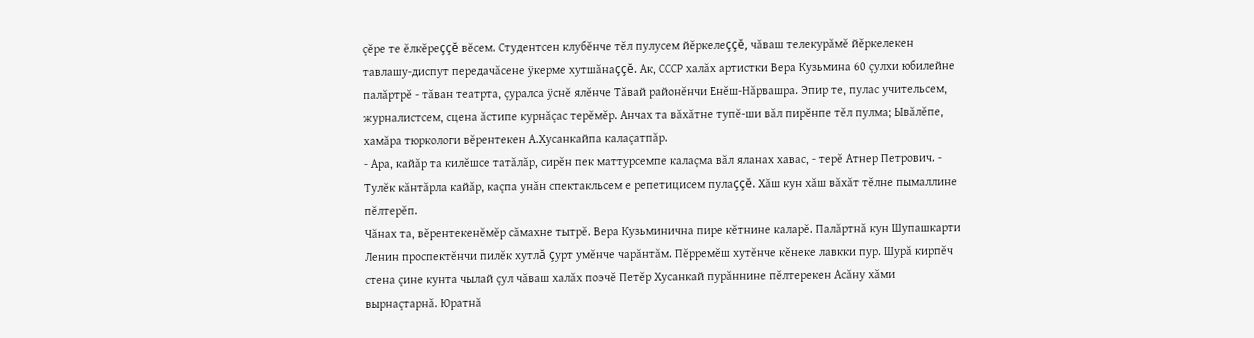çĕре те ĕлкĕреççĕ вĕсем. Студентсен клубĕнче тĕл пулусем йĕркелеççĕ, чăваш телекурăмĕ йĕркелекен тавлашу-диспут передачăсене ÿкерме хутшăнаççĕ. Ак, СССР халăх артистки Вера Кузьмина 60 çулхи юбилейне палăртрĕ - тăван театрта, çуралса ÿснĕ ялĕнче Тăвай районĕнчи Енĕш-Нăрвашра. Эпир те, пулас учительсем, журналистсем, сцена ăстипе курнăçас терĕмĕр. Анчах та вăхăтне тупĕ-ши вăл пирĕнпе тĕл пулма; Ывăлĕпе, хамăра тюркологи вĕрентекен А.Хусанкайпа калаçатпăр.
- Ара, кайăр та килĕшсе татăлăр, сирĕн пек маттурсемпе калаçма вăл яланах хавас, - терĕ Атнер Петрович. - Тулĕк кăнтăрла кайăр, каçпа унăн спектакльсем е репетицисем пулаççĕ. Хăш кун хăш вăхăт тĕлне пымаллине пĕлтерĕп.
Чăнах та, вĕрентекенĕмĕр сăмахне тытрĕ. Вера Кузьминична пире кĕтнине каларĕ. Палăртнă кун Шупашкарти Ленин проспектĕнчи пилĕк хутлă çурт умĕнче чарăнтăм. Пĕрремĕш хутĕнче кĕнеке лавкки пур. Шурă кирпĕч стена çине кунта чылай çул чăваш халăх поэчĕ Петĕр Хусанкай пурăннине пĕлтерекен Асăну хăми вырнаçтарнă. Юратнă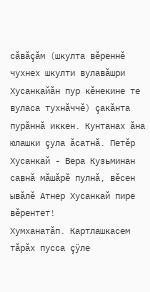сăвăçăм (шкулта вĕреннĕ чухнех шкулти вулавăшри Хусанкайăн пур кĕнекине те вуласа тухнăччĕ) çакăнта пурăннă иккен. Кунтанах ăна юлашки çула ăсатнă. Петĕр Хусанкай - Вера Кузьминан савнă мăшăрĕ пулнă, вĕсен ывăлĕ Атнер Хусанкай пире вĕрентет!
Хумханатăп. Картлашкасем тăрăх пусса çÿле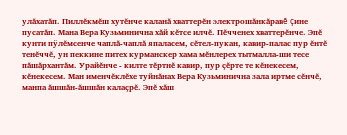улăхатăп. Пиллĕкмĕш хутĕнче каланă хваттерĕн электрошăнкăравĕ çине пусатăп. Мана Вера Кузьминична хăй кĕтсе илчĕ. Пĕчченех хваттерĕнче. Эпĕ кунти пÿлĕмсенче чаплă-чаплă япаласем, сĕтел-пукан, кавир-палас пур ĕнтĕ тенĕччĕ, ун пеккине питех курманскер хама мĕнлерех тытмалла-ши тесе пăшăрхантăм. Урайĕнче - килте тĕртнĕ кавир, пур çĕрте те кĕнекесем, кĕнекесем. Ман именчĕклĕхе туйнăнах Вера Кузьминична зала иртме сĕнчĕ, манпа ăшшăн-ăшшăн калаçрĕ. Эпĕ хăш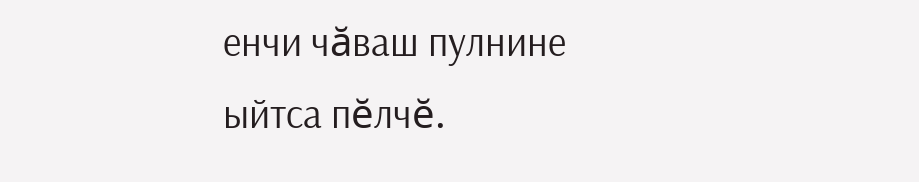енчи чăваш пулнине ыйтса пĕлчĕ.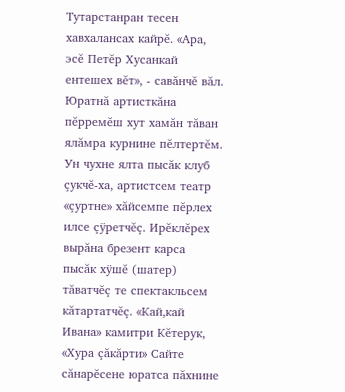Тутарстанран тесен хавхалансах кайрĕ. «Ара, эсĕ Петĕр Хусанкай ентешех вĕт», - савăнчĕ вăл.
Юратнă артисткăна пĕрремĕш хут хамăн тăван ялăмра курнине пĕлтертĕм. Ун чухне ялта пысăк клуб çукчĕ-ха, артистсем театр «çуртне» хăйсемпе пĕрлех илсе çÿретчĕç. Ирĕклĕрех вырăна брезент карса пысăк хÿшĕ (шатер) тăватчĕç те спектакльсем кăтартатчĕç. «Кай,кай Ивана» камитри Кĕтерук, «Хура çăкăрти» Сайте сăнарĕсене юратса пăхнине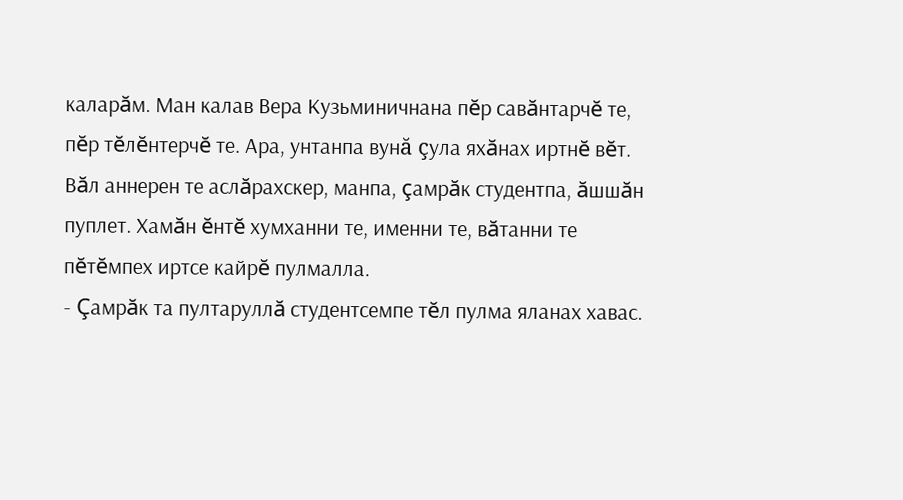каларăм. Ман калав Вера Кузьминичнана пĕр савăнтарчĕ те, пĕр тĕлĕнтерчĕ те. Ара, унтанпа вунă çула яхăнах иртнĕ вĕт.
Вăл аннерен те аслăрахскер, манпа, çамрăк студентпа, ăшшăн пуплет. Хамăн ĕнтĕ хумханни те, именни те, вăтанни те пĕтĕмпех иртсе кайрĕ пулмалла.
- Çамрăк та пултаруллă студентсемпе тĕл пулма яланах хавас.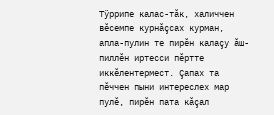Тÿррипе калас-тăк, халиччен вĕсемпе курнăçсах курман, апла-пулин те пирĕн калаçу ăш-пиллĕн иртесси пĕртте иккĕлентермест. Çапах та пĕччен пыни интереслех мар пулĕ, пирĕн пата кăçал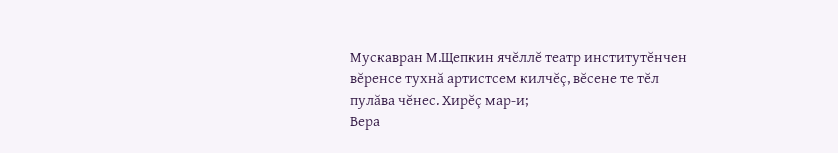Мускавран М.Щепкин ячĕллĕ театр институтĕнчен вĕренсе тухнă артистсем килчĕç, вĕсене те тĕл пулăва чĕнес. Хирĕç мар-и;
Вера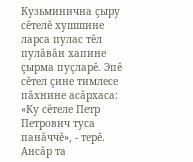Кузьминична çыру сĕтелĕ хушшине ларса пулас тĕл пулăвăн хапине çырма пуçларĕ. Эпĕ сĕтел çине тимлесе пăхнине асăрхаса: «Ку сĕтеле Петр Петрович туса панăччĕ», - терĕ. Ансăр та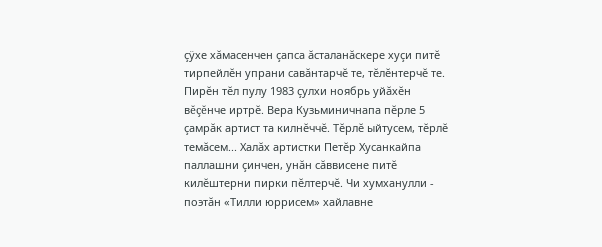çÿхе хăмасенчен çапса ăсталанăскере хуçи питĕ тирпейлĕн упрани савăнтарчĕ те, тĕлĕнтерчĕ те.
Пирĕн тĕл пулу 1983 çулхи ноябрь уйăхĕн вĕçĕнче иртрĕ. Вера Кузьминичнапа пĕрле 5 çамрăк артист та килнĕччĕ. Тĕрлĕ ыйтусем, тĕрлĕ темăсем... Халăх артистки Петĕр Хусанкайпа паллашни çинчен, унăн сăввисене питĕ килĕштерни пирки пĕлтерчĕ. Чи хумханулли - поэтăн «Тилли юррисем» хайлавне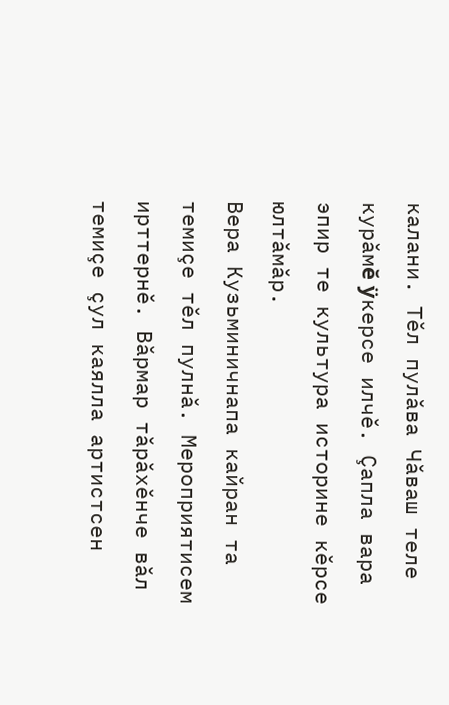калани. Тĕл пулăва Чăваш теле курăмĕ ÿкерсе илчĕ. Çапла вара эпир те культура историне кĕрсе юлтăмăр.
Вера Кузьминичнапа кайран та темиçе тĕл пулнă. Мероприятисем ирттернĕ. Вăрмар тăрăхĕнче вăл темиçе çул каялла артистсен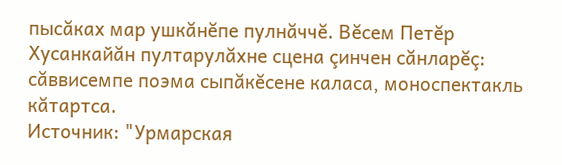пысăках мар ушкăнĕпе пулнăччĕ. Вĕсем Петĕр Хусанкайăн пултарулăхне сцена çинчен сăнларĕç: сăввисемпе поэма сыпăкĕсене каласа, моноспектакль кăтартса.
Источник: "Урмарская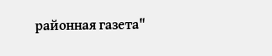районная газета"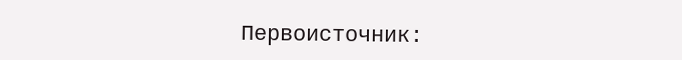Первоисточник: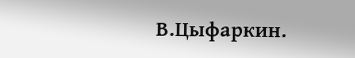В.Цыфаркин.